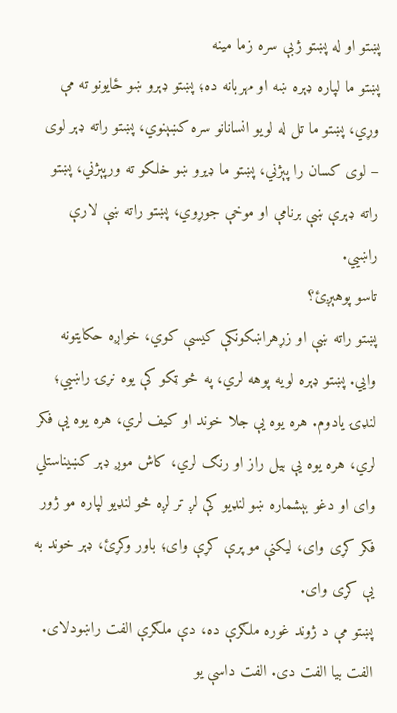پښتو او له پښتو ژبې سره زما مینه
پښتو ما لپاره ډېره ښه او مهربانه ده؛ پښتو ډېرو ښو ځایونو ته مې وړي، پښتو ما تل له لویو انسانانو سره کښېنوي، پښتو راته ډېر لوی – لوی کسان را پېژني، پښتو ما ډیرو ښو خلکو ته ورپېژني، پښتو راته ډېرې ښې برنامې او موخې جوړوي، پښتو راته ښې لارې راښيي.
تاسو پوهېږئ؟
پښتو راته ښې او زړهراښکونکې کیسې کوي، خواږه حکایتونه وايي. پښتو ډېره لویه پوهه لري، په څو ټکو کې یوه نړۍ راښيي؛ لنډۍ یادوم. هره یوه یې جلا خوند او کیف لري، هره یوه یې فکر لري، هره یوه یې بیل راز او رنګ لري، کاش موږ ډېر کښیناستلي وای او دغو بېشماره ښو لنډیو کې لږ تر لږه څو لنډیو لپاره مو ژور فکر کړی وای، ليکنې مو پرې کړې وای؛ باور وکړئ، ډېر خوند به یې کړی وای.
پښتو مې د ژوند غوره ملګرې ده، دې ملګرې الفت راښودلای. الفت بیا الفت دی. الفت داسې یو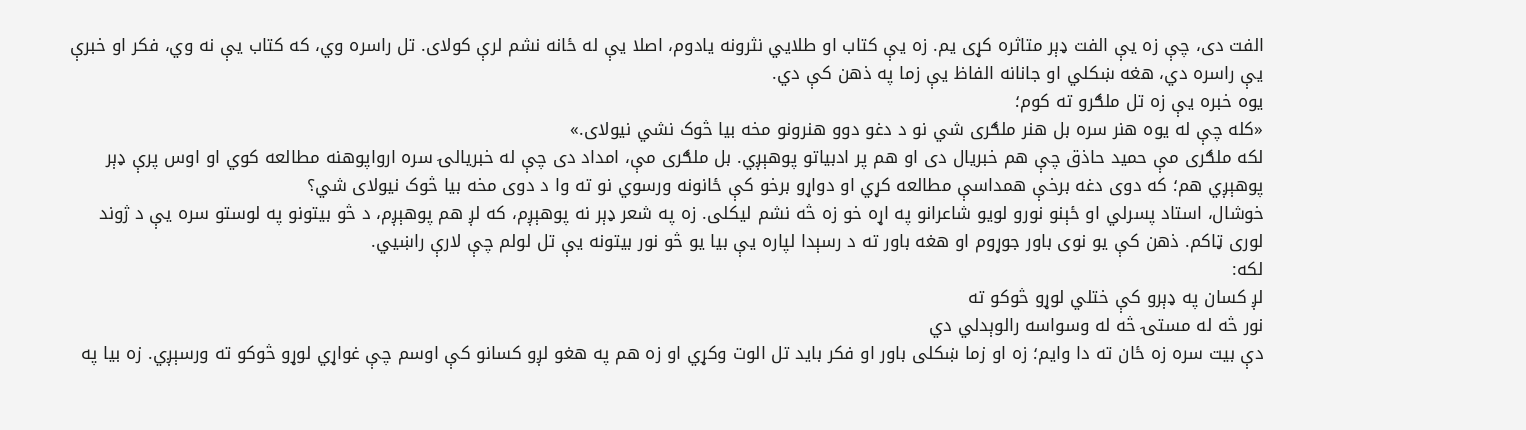الفت دی، چې زه یې الفت ډېر متاثره کړی یم. زه یې کتاب او طلايي نثرونه یادوم، اصلا یې له ځانه نشم لرې کولای. تل راسره وي، که کتاب یې نه وي، فکر او خبرې یې راسره دي، هغه ښکلي او جانانه الفاظ یې زما په ذهن کې دي.
یوه خبره یې زه تل ملګرو ته کوم؛
«کله چې له یوه هنر سره بل هنر ملګری شي نو د دغو دوو هنرونو مخه بیا څوک نشي نیولای.»
لکه ملګری مې حميد حاذق چې هم خبریال دی او هم پر ادبیاتو پوهېږي. بل ملګری مې، امداد دی چې له خبريالۍ سره ارواپوهنه مطالعه کوي او اوس پرې ډېر پوهېږي هم؛ که دوی دغه برخې همداسې مطالعه کړي او دواړو برخو کې ځانونه ورسوي نو ته وا د دوی مخه بیا څوک نیولای شي؟
خوشال، استاد پسرلي او ځېنو نورو لویو شاعرانو په اړه خو زه څه نشم لیکلی. زه په شعر ډېر نه پوهېږم، که لږ هم پوهېږم، د څو بیتونو په لوستو سره یې د ژوند لوری ټاکم. ذهن کې یو نوی باور جوړوم او هغه باور ته د رسېدا لپاره یې بیا یو څو نور بيتونه يې تل لولم چې لارې راښيي.
لکه:
لږ کسان په ډېرو کې ختلي لوړو څوکو ته
نور څه له مستۍ څه له وسواسه رالوېدلي دي
دې بیت سره زه ځان ته دا وایم؛ زه او زما ښکلی باور او فکر باید تل الوت وکړي او زه هم په هغو لږو کسانو کې اوسم چې غواړي لوړو څوکو ته ورسېږي. زه بیا په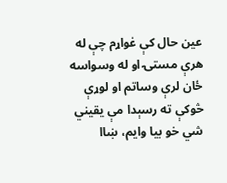عین حال کې غواړم چې له هرې مستۍ او له وسواسه ځان لرې وساتم او لوړې څوکې ته رسېدا مې یقیني شي خو بیا وایم، ښاا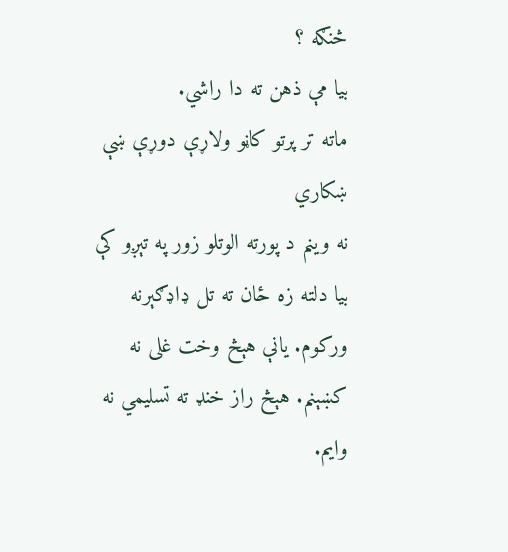څنګه ؟
بیا مې ذهن ته دا راشي.
ماته تر پرتو کاڼو ولاړې دوړې ښې ښکاري
نه وينم د پورته الوتلو زور په تېږو کې
بیا دلته زه ځان ته تل ډاډګېرنه ورکوم. یانې هېڅ وخت غلی نه کښېنم. هېڅ راز خنډ ته تسليمي نه وایم.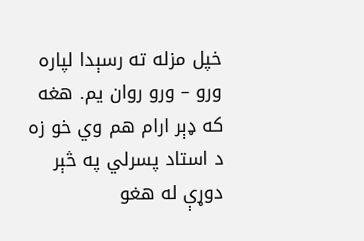خپل مزله ته رسېدا لپاره ورو – ورو روان یم. هغه که ډېر ارام هم وي خو زه د استاد پسرلي په څېر دوړې له هغو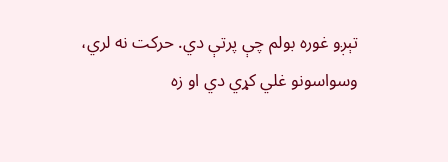تېږو غوره بولم چې پرتې دي. حرکت نه لري، وسواسونو غلي کړي دي او زه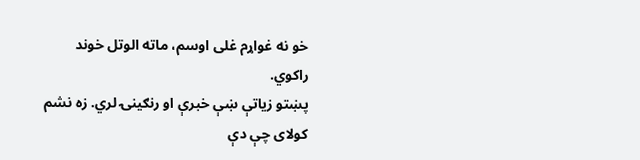خو نه غواړم غلی اوسم، ماته الوتل خوند راکوي.
پښتو زياتې ښې خبرې او رنګينۍ لري. زه نشم کولای چې دې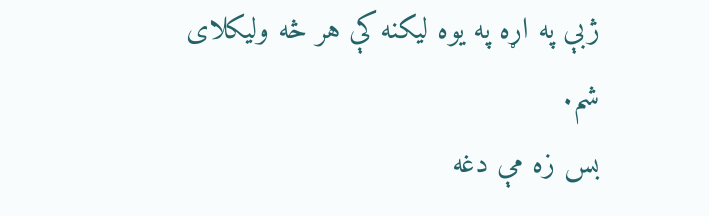ژبې په اړه په یوه لیکنه کې هر څه وليکلای شم.
بس زه مې دغه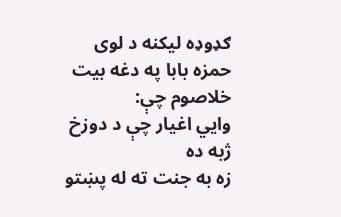ګډوډه ليکنه د لوی حمزه بابا په دغه بیت خلاصوم چې:
وايي اغیار چې د دوزخ ژبه ده
زه به جنت ته له پښتو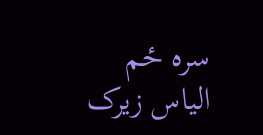سره ځم
الیاس زیرک